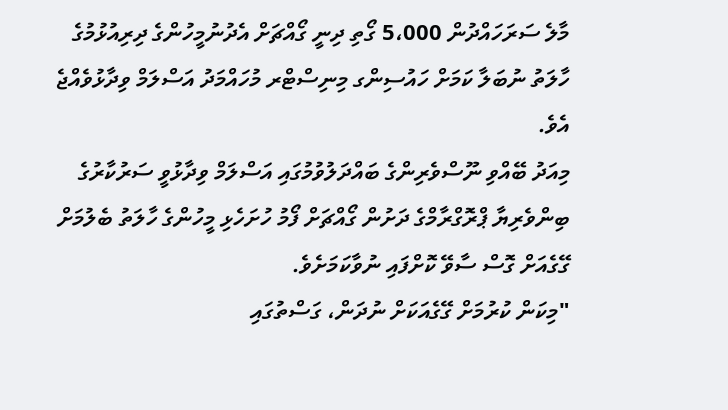މާލެ ސަރަހައްދުން 5،000 ގޯތި ދިނީ ގޯއްޗަށް އެދުނުމީހުންގެ ދިރިއުޅުމުގެ ހާލަތު ނުބަލާ ކަމަށް ހައުސިންގ މިނިސްޓްރ މުހައްމަދު އަސްލަމް ވިދާޅުވެއްޖެ އެވެ.
މިއަދު ބޭއްވި ނޫސްވެރިންގެ ބައްދަލުވުމުގައި އަސްލަމް ވިދާޅުވީ ސަރުކާރުގެ ބިންވެރިޔާ ޕްރޮގްރާމްގެ ދަށުން ގޯއްޗަށް ފޯމު ހުށަހެޅި މީހުންގެ ހާލަތު ބެލުމަށް ގޭގެއަށް ގޮސް ސާވޭ ކޮށްފައި ނުވާކަމަށެވެ.
"މިކަން ކުރުމަށް ގޭގެއަކަށް ނުދަން، ގަސްތުގައި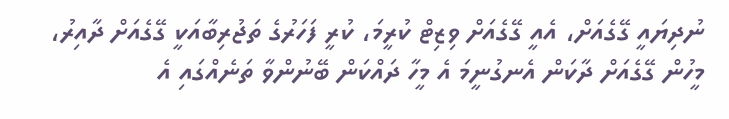ނުދިޔައީ ގޭގެއަށް، އެއީ ގޭގެއަށް ވިޒިޓް ކުރީމަ، ކުރީ ފަހަރުގެ ތަޖުރިބާއަކީ ގޭގެއަށް ދާއިރު، މީހުން ގޭގެއަށް ދާކަން އެނގުނީމަ އެ މީހާ ދައްކަން ބޭނުންވާ ތަނެއްގައި އެ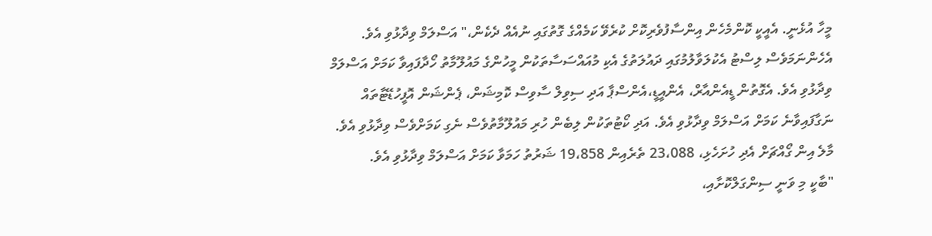މީހާ އުޅެނީ. އެއީކީ ކޮންމެހެން އިންސާފުވެރިކޮށް ކުރެވޭ ކަމެއްގެ ގޮތުގައި ނުއެއް ދެކެން،" އަސްލަމް ވިދާޅުވި އެވެ.
އެހެންނަމަވެސް ލިސްޓު އެކުލަވާލުމުގައި ދައުލަތުގެ އެކި މުއައްސަސާތަކުން މީހުންގެ މައުލޫމާތު ހޯދާފައިވާ ކަމަށް އަސްލަމް ވިދާޅުވި އެވެ. އެގޮތުން ޑީއެންއާރް، އެންއީޑީ،އެންސްޕާ އަދި ސިވިލް ސާވިސް ކޮމިޝަން، ޕެންޝަން އޮފީހުޑޭޓާތައް ނަގާފައިވާނެ ކަމަށް އަސްލަމް ވިދާޅުވި އެވެ. އަދި ކޯޓުތަކުން ލިބެން ހުރި މައުލޫމާތުވެސް ނެގި ކަމަށްވެސް ވިދާޅުވި އެވެ.
މާލެ އިން ގޯއްޗަށް އެދި ހުށަހެޅި، 23،088 ތެރެއިން 19،858 ޝަރުތު ހަމަވާ ކަމަށް އަސްލަމް ވިދާޅުވި އެވެ.
"ބާކީ މި ވަނީ ސިންގަލްކޮށާއި،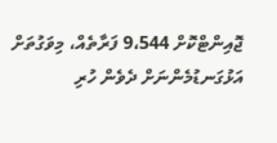ޖޮއިންޓްކޮށް 9،544 ފަރާތެއް، މިވަގުތަށް އަޅުގަނޑުމެންނަށް ދެވެން ހުރި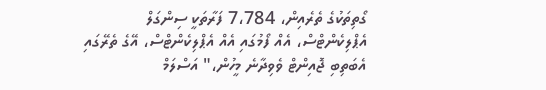ގޯތިތަކުގެ ތެރެއިން، 7،784 ފަރާތަކީ ސިންގަލް އެޕްލިކެންޓްސް، އެއް ފޯމުގައި އެއް އެޕްލިކެންޓްސް، އޭގެ ތެރޭގައި އެބަތިބި ޖޮއިންޓް ވެވިދާނެ މީހުން،" އަސްލަމް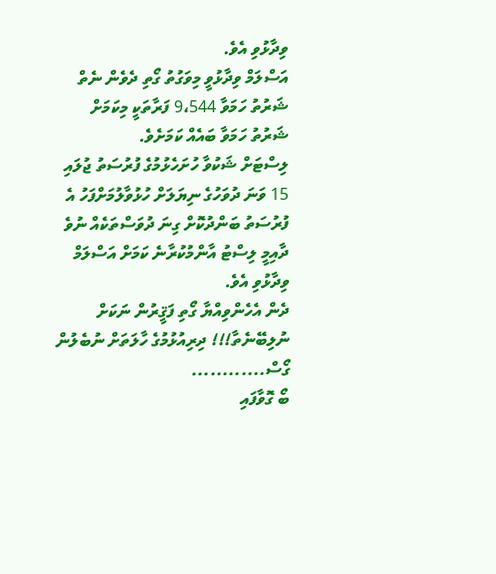ވިދާޅުވި އެވެ.
އަސްލަމް ވިދާޅުވީ މިވަގުތު ގޯތި ދެވެން ނެތް ޝަރުތު ހަމަވާ 9،544 ފަރާތަކީ މިކަމަށް ޝަރުތު ހަމަވާ ބައެއް ކަމަށެވެ.
ލިސްޓަށް ޝަކުވާ ހުށަހެޅުމުގެ ފުރުސަތު ޖުލައި 15 ވަނަ ދުވަހުގެ ނިޔަލަށް ހުޅުވާލުމަށްފަހު އެ ފުރުސަތު ބަންދުކޮށް ގިނަ ދުވަސްތަކެއް ނުވެ ދާއިމީ ލިސްޓު އާންމުކުރާނެ ކަމަށް އަސްލަމް ވިދާޅުވި އެވެ.
ދެން އެހެންވިއްޔާ ގޯތި ފަޤީރުން ނަކަށް ނުލިބޭނެތާ!!! ދިރިއުޅުމުގެ ހާލަތަށް ނުބެލުން ގޯސް............
ބޯ ގޮވާފައި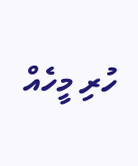ހުރި މީހެއް